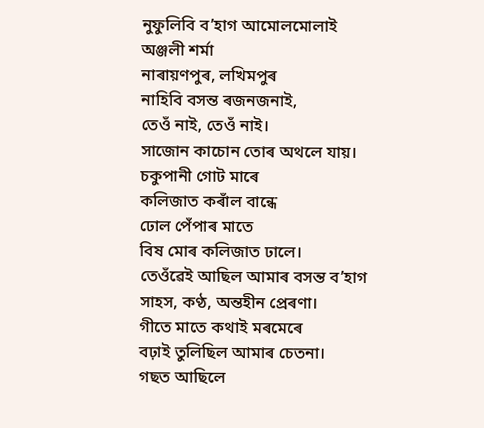নুফুলিবি ব’হাগ আমোলমোলাই
অঞ্জলী শৰ্মা
নাৰায়ণপুৰ, লখিমপুৰ
নাহিবি বসন্ত ৰজনজনাই,
তেওঁ নাই, তেওঁ নাই।
সাজোন কাচোন তোৰ অথলে যায়।
চকুপানী গোট মাৰে
কলিজাত কৰাঁল বান্ধে
ঢোল পেঁপাৰ মাতে
বিষ মোৰ কলিজাত ঢালে।
তেওঁৱেই আছিল আমাৰ বসন্ত ব’হাগ
সাহস, কণ্ঠ, অন্তহীন প্ৰেৰণা।
গীতে মাতে কথাই মৰমেৰে
বঢ়াই তুলিছিল আমাৰ চেতনা।
গছত আছিলে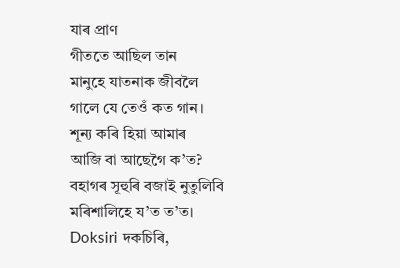যাৰ প্ৰাণ
গীততে আছিল তান
মানুহে যাতনাক জীবলৈ
গালে যে তেওঁ কত গান।
শূন্য কৰি হিয়া আমাৰ
আজি বা আছেগৈ ক’ত?
বহাগৰ সূহুৰি বজাই নুতুলিবি
মৰিশালিহে য’ত ত’ত।
Doksiri দকচিৰি,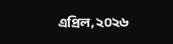এপ্ৰিল, ২০২৬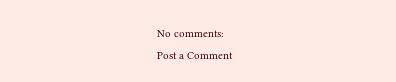No comments:
Post a Comment